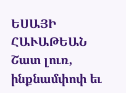ԵՍԱՅԻ ՀԱՒԱԹԵԱՆ
Շատ լուռ, ինքնամփոփ եւ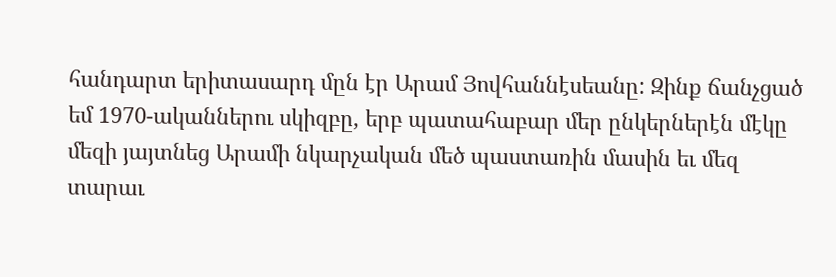հանդարտ երիտասարդ մըն էր Արամ Յովհաննէսեանը: Զինք ճանչցած եմ 1970-ականներու սկիզբը, երբ պատահաբար մեր ընկերներէն մէկը մեզի յայտնեց Արամի նկարչական մեծ պաստառին մասին եւ մեզ տարաւ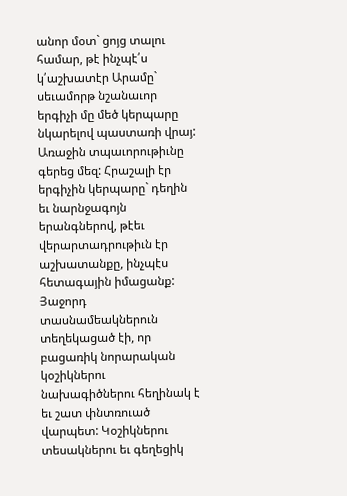անոր մօտ` ցոյց տալու համար, թէ ինչպէ՛ս կ՛աշխատէր Արամը` սեւամորթ նշանաւոր երգիչի մը մեծ կերպարը նկարելով պաստառի վրայ:
Առաջին տպաւորութիւնը գերեց մեզ: Հրաշալի էր երգիչին կերպարը` դեղին եւ նարնջագոյն երանգներով, թէեւ վերարտադրութիւն էր աշխատանքը, ինչպէս հետագային իմացանք:
Յաջորդ տասնամեակներուն տեղեկացած էի, որ բացառիկ նորարական կօշիկներու նախագիծներու հեղինակ է եւ շատ փնտռուած վարպետ: Կօշիկներու տեսակներու եւ գեղեցիկ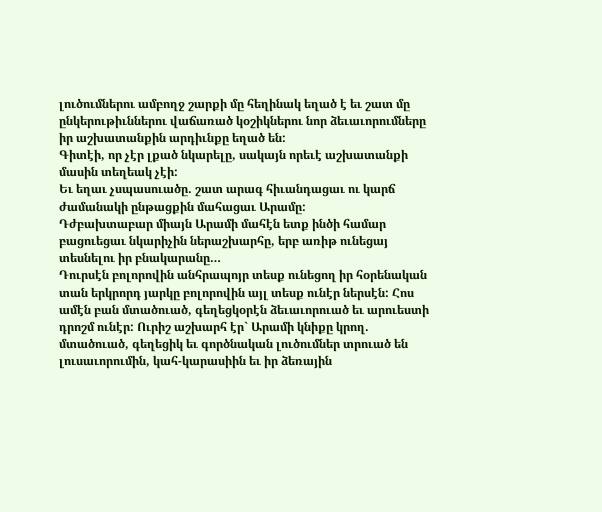լուծումներու ամբողջ շարքի մը հեղինակ եղած է եւ շատ մը ընկերութիւններու վաճառած կօշիկներու նոր ձեւաւորումները իր աշխատանքին արդիւնքը եղած են:
Գիտէի, որ չէր լքած նկարելը, սակայն որեւէ աշխատանքի մասին տեղեակ չէի:
Եւ եղաւ չսպասուածը. շատ արագ հիւանդացաւ ու կարճ ժամանակի ընթացքին մահացաւ Արամը:
Դժբախտաբար միայն Արամի մահէն ետք ինծի համար բացուեցաւ նկարիչին ներաշխարհը, երբ առիթ ունեցայ տեսնելու իր բնակարանը…
Դուրսէն բոլորովին անհրապոյր տեսք ունեցող իր հօրենական տան երկրորդ յարկը բոլորովին այլ տեսք ունէր ներսէն: Հոս ամէն բան մտածուած, գեղեցկօրէն ձեւաւորուած եւ արուեստի դրոշմ ունէր: Ուրիշ աշխարհ էր` Արամի կնիքը կրող. մտածուած, գեղեցիկ եւ գործնական լուծումներ տրուած են լուսաւորումին, կահ-կարասիին եւ իր ձեռային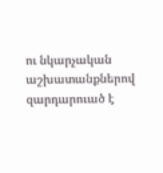ու նկարչական աշխատանքներով զարդարուած է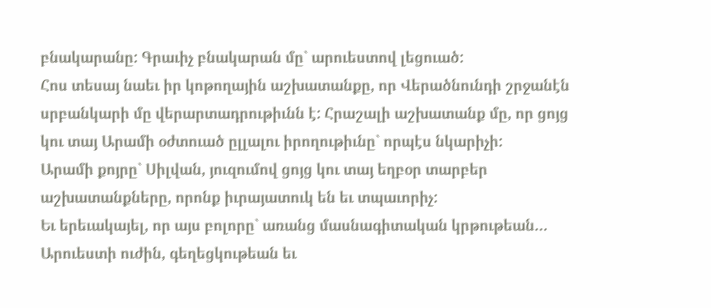բնակարանը: Գրաւիչ բնակարան մը` արուեստով լեցուած:
Հոս տեսայ նաեւ իր կոթողային աշխատանքը, որ Վերածնունդի շրջանէն սրբանկարի մը վերարտադրութիւնն է: Հրաշալի աշխատանք մը, որ ցոյց կու տայ Արամի օժտուած ըլլալու իրողութիւնը` որպէս նկարիչի:
Արամի քոյրը` Սիլվան, յուզումով ցոյց կու տայ եղբօր տարբեր աշխատանքները, որոնք իւրայատուկ են եւ տպաւորիչ:
Եւ երեւակայել, որ այս բոլորը` առանց մասնագիտական կրթութեան…
Արուեստի ուժին, գեղեցկութեան եւ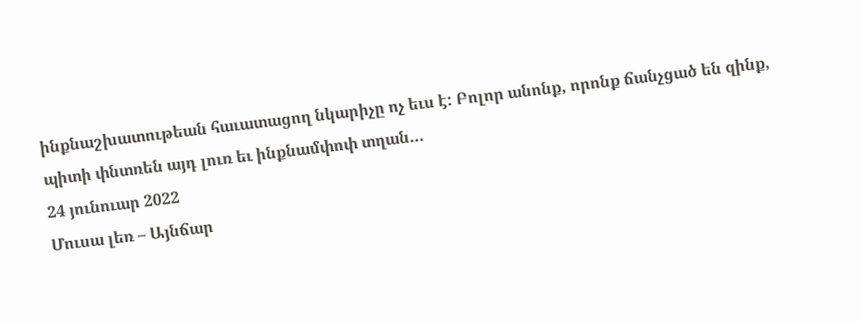ինքնաշխատութեան հաւատացող նկարիչը ոչ եւս է: Բոլոր անոնք, որոնք ճանչցած են զինք, պիտի փնտռեն այդ լուռ եւ ինքնամփոփ տղան…
24 յունուար 2022
Մուսա լեռ – Այնճար